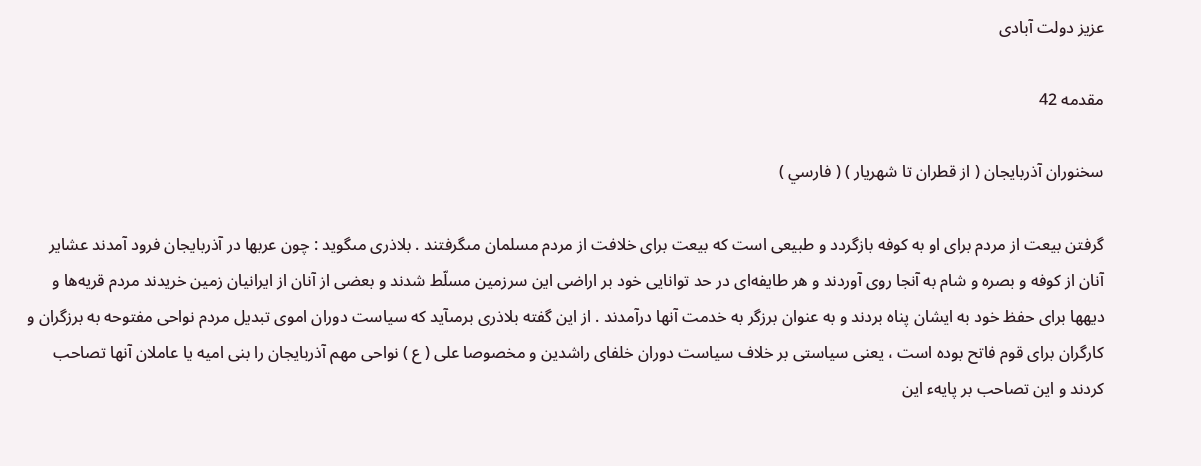عزيز دولت آبادى

مقدمه 42

سخنوران آذربايجان ( از قطران تا شهريار ) ( فارسي )

گرفتن بيعت از مردم براى او به كوفه بازگردد و طبيعى است كه بيعت براى خلافت از مردم مسلمان مىگرفتند . بلاذرى مىگويد : چون عربها در آذربايجان فرود آمدند عشاير آنان از كوفه و بصره و شام به آنجا روى آوردند و هر طايفه‌اى در حد توانايى خود بر اراضى اين سرزمين مسلّط شدند و بعضى از آنان از ايرانيان زمين خريدند مردم قريه‌ها و ديهها براى حفظ خود به ايشان پناه بردند و به عنوان برزگر به خدمت آنها درآمدند . از اين گفته بلاذرى برمىآيد كه سياست دوران اموى تبديل مردم نواحى مفتوحه به برزگران و كارگران براى قوم فاتح بوده است ، يعنى سياستى بر خلاف سياست دوران خلفاى راشدين و مخصوصا على ( ع ) نواحى مهم آذربايجان را بنى اميه يا عاملان آنها تصاحب كردند و اين تصاحب بر پايهء اين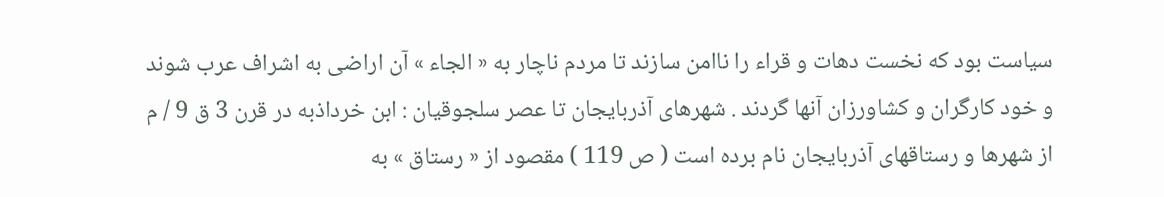سياست بود كه نخست دهات و قراء را ناامن سازند تا مردم ناچار به « الجاء » آن اراضى به اشراف عرب شوند و خود كارگران و كشاورزان آنها گردند . شهرهاى آذربايجان تا عصر سلجوقيان : ابن خرداذبه در قرن 3 ق 9 / م از شهرها و رستاقهاى آذربايجان نام برده است ( ص 119 ) مقصود از « رستاق » به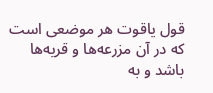قول ياقوت هر موضعى است كه در آن مزرعه‌ها و قريه‌ها باشد و به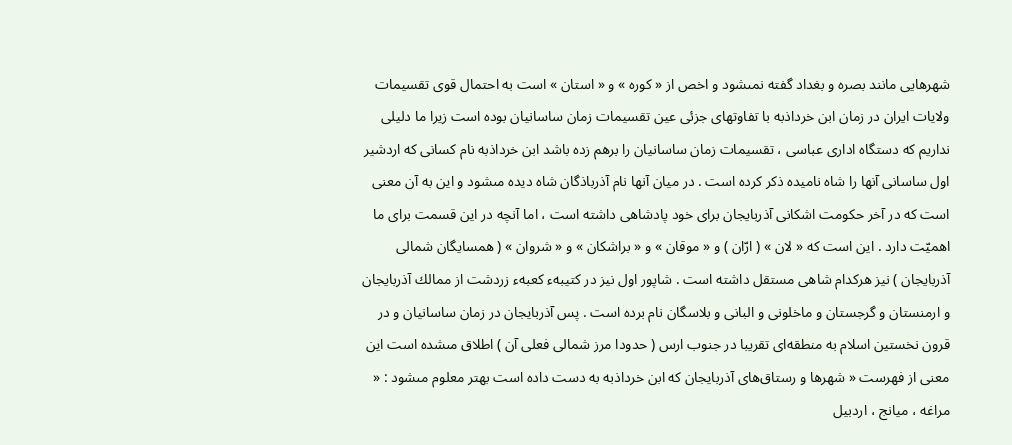شهرهايى مانند بصره و بغداد گفته نمىشود و اخص از « كوره » و « استان » است به احتمال قوى تقسيمات ولايات ايران در زمان ابن خرداذبه با تفاوتهاى جزئى عين تقسيمات زمان ساسانيان بوده است زيرا ما دليلى نداريم كه دستگاه ادارى عباسى ، تقسيمات زمان ساسانيان را برهم زده باشد ابن خرداذبه نام كسانى كه اردشير اول ساسانى آنها را شاه ناميده ذكر كرده است . در ميان آنها نام آذرباذگان شاه ديده مىشود و اين به آن معنى است كه در آخر حكومت اشكانى آذربايجان براى خود پادشاهى داشته است ، اما آنچه در اين قسمت براى ما اهميّت دارد . اين است كه « لان » ( ارّان ) و « موقان » و « براشكان » و « شروان » ( همسايگان شمالى آذربايجان ) نيز هركدام شاهى مستقل داشته است . شاپور اول نيز در كتيبهء كعبهء زردشت از ممالك آذربايجان و ارمنستان و گرجستان و ماخلونى و البانى و بلاسگان نام برده است . پس آذربايجان در زمان ساسانيان و در قرون نخستين اسلام به منطقه‌اى تقريبا در جنوب ارس ( حدودا مرز شمالى فعلى آن ) اطلاق مىشده است اين معنى از فهرست « شهرها و رستاق‌هاى آذربايجان كه ابن خرداذبه به دست داده است بهتر معلوم مىشود : « مراغه ، ميانج ، اردبيل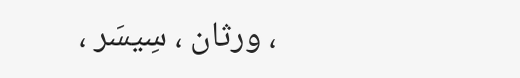، ورثان ، سِيسَر ،